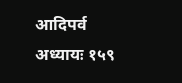आदिपर्व
अध्यायः १५९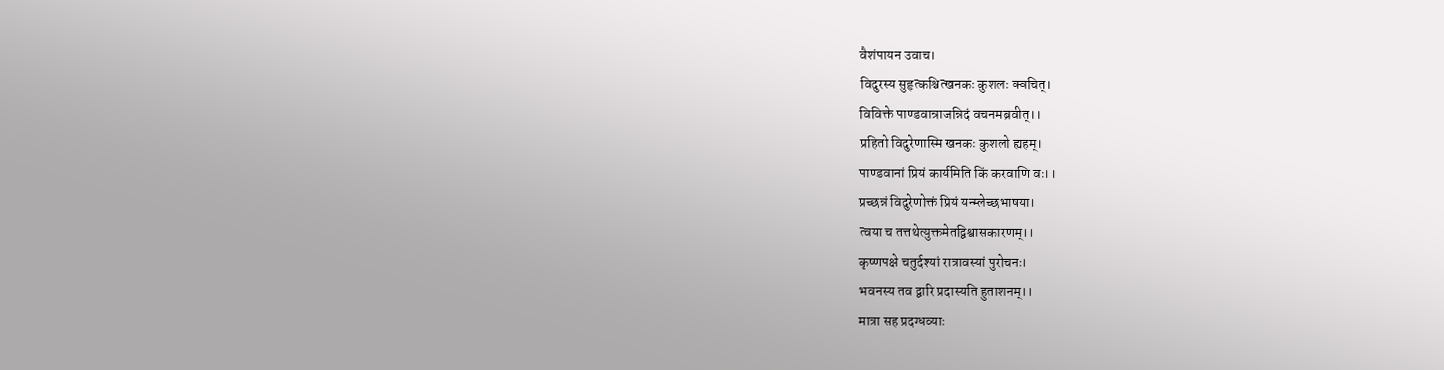वैशंपायन उवाच।
विदुरस्य सुहृत्कश्चित्खनकः कुशलः क्वचित्।
विविक्ते पाण्डवान्राजन्निदं वचनमब्रवीत्।।
प्रहितो विदुरेणास्मि खनकः कुशलो ह्यहम्।
पाण्डवानां प्रियं कार्यमिति किं करवाणि वः।।
प्रच्छन्नं विदुरेणोक्तं प्रियं यन्म्लेच्छभाषया।
त्वया च तत्तथेत्युक्तमेतद्विश्वासकारणम्।।
कृष्णपक्षे चतुर्दश्यां रात्रावस्यां पुरोचनः।
भवनस्य तव द्वारि प्रदास्यति हुताशनम्।।
मात्रा सह प्रदग्धव्याः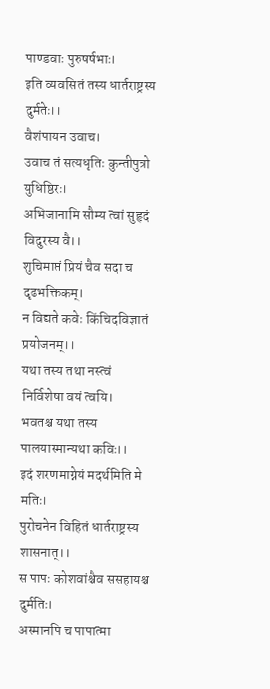पाण्डवाः पुरुषर्षभाः।
इति व्यवसितं तस्य धार्तराष्ट्रस्य दुर्मतेः।।
वैशंपायन उवाच।
उवाच तं सत्यधृतिः कुन्तीपुत्रो युधिष्ठिरः।
अभिजानामि सौम्य त्वां सुहृदं विदुरस्य वै।।
शुचिमाप्तं प्रियं चैव सदा च दृढभक्तिकम्।
न विद्यते कवेः किंचिदविज्ञातं प्रयोजनम्।।
यथा तस्य तथा नस्त्वं निर्विशेषा वयं त्वयि।
भवतश्च यथा तस्य पालयास्मान्यथा कविः।।
इदं शरणमाग्नेयं मदर्थमिति मे मतिः।
पुरोचनेन विहितं धार्तराष्ट्रस्य शासनात्।।
स पापः कोशवांश्चैव ससहायश्च दुर्मतिः।
अस्मानपि च पापात्मा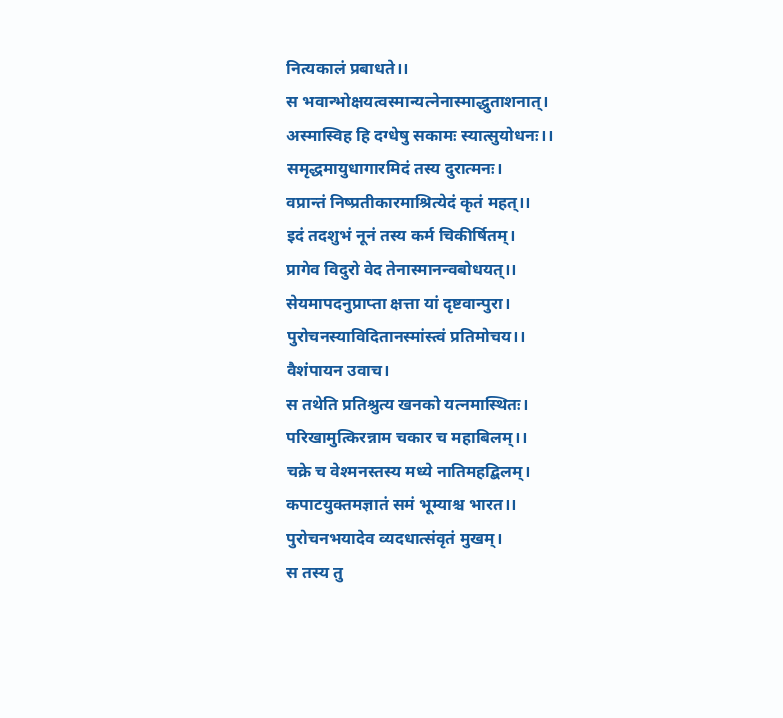नित्यकालं प्रबाधते।।
स भवान्भोक्षयत्वस्मान्यत्नेनास्माद्धुताशनात्।
अस्मास्विह हि दग्धेषु सकामः स्यात्सुयोधनः।।
समृद्धमायुधागारमिदं तस्य दुरात्मनः।
वप्रान्तं निष्प्रतीकारमाश्रित्येदं कृतं महत्।।
इदं तदशुभं नूनं तस्य कर्म चिकीर्षितम्।
प्रागेव विदुरो वेद तेनास्मानन्वबोधयत्।।
सेयमापदनुप्राप्ता क्षत्ता यां दृष्टवान्पुरा।
पुरोचनस्याविदितानस्मांस्त्वं प्रतिमोचय।।
वैशंपायन उवाच।
स तथेति प्रतिश्रुत्य खनको यत्नमास्थितः।
परिखामुत्किरन्नाम चकार च महाबिलम्।।
चक्रे च वेश्मनस्तस्य मध्ये नातिमहद्बिलम्।
कपाटयुक्तमज्ञातं समं भूम्याश्च भारत।।
पुरोचनभयादेव व्यदधात्संवृतं मुखम्।
स तस्य तु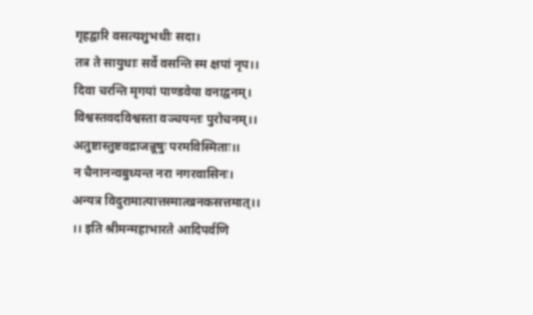गृहद्वारि वसत्यशुभधीः सदा।
तत्र ते सायुधाः सर्वे वसन्ति स्म क्षपां नृप।।
दिवा चरन्ति मृगयां पाण्डवेया वनाद्वनम्।
विश्वस्तवदविश्वस्ता वञ्चयन्तः पुरोचनम्।।
अतुष्टास्तुष्टवद्राजन्नूषुः परमविस्मिताः।।
न चैनानन्वबुध्यन्त नरा नगरवासिनः।
अन्यत्र विदुरामात्यात्तस्मात्खनकसत्तमात्।।
।। इति श्रीमन्महाभारते आदिपर्वणि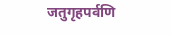जतुगृहपर्वणि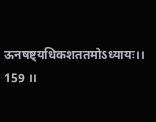ऊनषष्ट्यधिकशततमोऽध्यायः।। 159 ।।